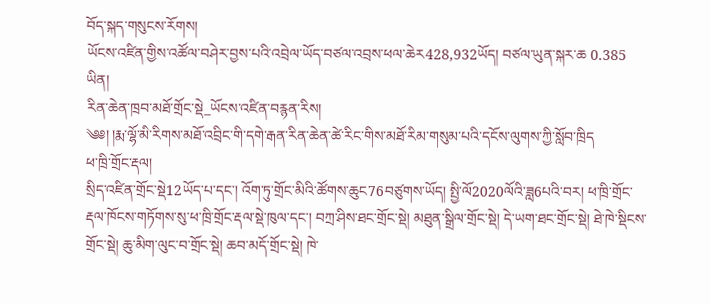བོད་སྐད་གསུངས་རོགས།
ཡོངས་འཛིན་གྱིས་འཚོལ་བཤེར་བྱས་པའི་འབྲེལ་ཡོད་བཙལ་འབྲས་ཕལ་ཆེར428,932ཡོད། བཙལ་ཡུན་སྐར་ཆ 0.385
ཡིན།
རིན་ཆེན་ཁྲབ་མཐོ་གྲོང་སྡེ_ཡོངས་འཛིན་བརྙན་རིས།
༄༅། །རྨ་ལྷོ་མི་རིགས་མཐོ་འབྲིང་གི་དགེ་རྒན་རིན་ཆེན་ཚེ་རིང་གིས་མཐོ་རིམ་གསུམ་པའི་དངོས་ལུགས་ཀྱི་སློབ་ཁྲིད
ཕ་ཁྲི་གྲོང་རྡལ།
སྲིད་འཛིན་གྲོང་སྡེ12ཡོད་པ་དང་། འོག་ཏུ་གྲོང་མིའི་ཚོགས་ཆུང76བཙུགས་ཡོད། སྤྱི་ལོ2020ལོའི་ཟླ6པའི་བར། ཕ་ཁྲི་གྲོང་རྡལ་ཁོངས་གཏོགས་སུ་ཕ་ཁྲི་གྲོང་རྡལ་སྡེ་ཁུལ་དང་། བཀྲ་ཤིས་ཐང་གྲོང་སྡེ། མཐུན་སྒྲིལ་གྲོང་སྡེ། དེ་ཡག་ཐང་གྲོང་སྡེ། ཐེ་ཁེ་སྡིངས་གྲོང་སྡེ། ཆུ་མིག་ལུང་བ་གྲོང་སྡེ། ཆབ་མདོ་གྲོང་སྡེ། ཁེ་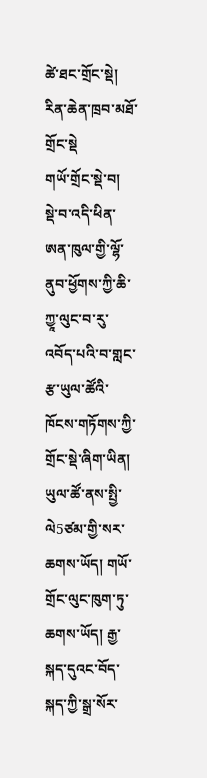ཚེ་ཐང་གྲོང་སྡེ། རིན་ཆེན་ཁྲབ་མཐོ་གྲོང་སྡེ
གཡོ་གྲོང་སྡེ་བ།
སྡེ་བ་འདི་ཕིན་ཨན་ཁུལ་གྱི་ལྷོ་ནུབ་ཕྱོགས་ཀྱི་ཆི་ཀྱཱ་ལུང་བ་རུ་འབོད་པའི་བ་གླང་རྩ་ཡུལ་ཚོའི་ཁོངས་གཏོགས་ཀྱི་གྲོང་སྡེ་ཞིག་ཡིན། ཡུལ་ཚོ་ནས་སྤྱི་ལེ5ཙམ་གྱི་སར་ཆགས་ཡོད། གཡོ་གྲོང་ལུང་ཁུག་ཏུ་ཆགས་ཡོད། རྒྱ་སྐད་དུའང་བོད་སྐད་ཀྱི་སྒྲ་སོར་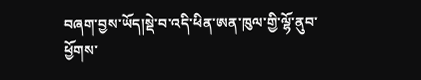བཞག་བྱས་ཡོད།སྡེ་བ་འདི་ཕིན་ཨན་ཁུལ་གྱི་ལྷོ་ནུབ་ཕྱོགས་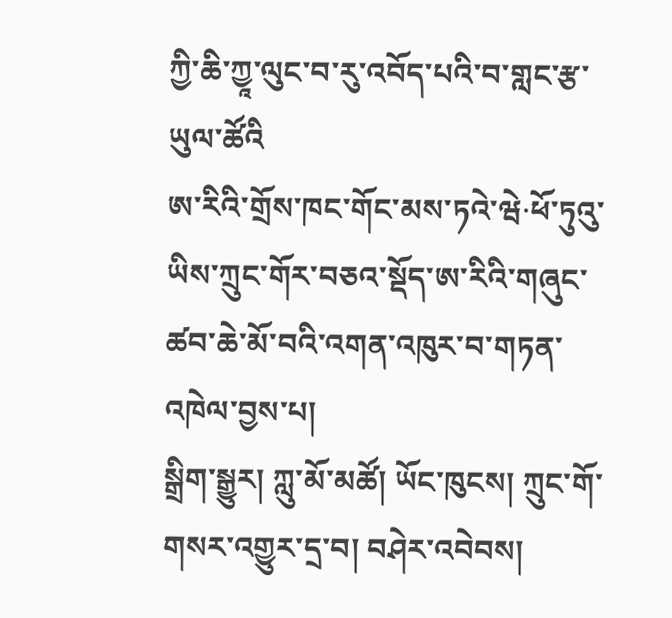ཀྱི་ཆི་ཀྱཱ་ལུང་བ་རུ་འབོད་པའི་བ་གླང་རྩ་ཡུལ་ཚོའི
ཨ་རིའི་གྲོས་ཁང་གོང་མས་ཏའེ་ཝེ·ཕོ་ཏུའུ་ཡིས་ཀྲུང་གོར་བཅའ་སྡོད་ཨ་རིའི་གཞུང་ཚབ་ཆེ་མོ་བའི་འགན་འཁུར་བ་གཏན་འཁེལ་བྱས་པ།
སྒྲིག་སྒྱུར། ཀླུ་མོ་མཚོ། ཡོང་ཁུངས། ཀྲུང་གོ་གསར་འགྱུར་དྲ་བ། བཤེར་འབེབས།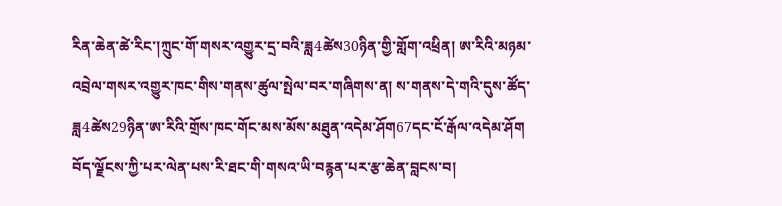རིན་ཆེན་ཚེ་རིང་།ཀྲུང་གོ་གསར་འགྱུར་དྲ་བའི་ཟླ4ཚེས30ཉིན་གྱི་གློག་འཕྲིན། ཨ་རིའི་མཉམ་འབྲེལ་གསར་འགྱུར་ཁང་གིས་གནས་ཚུལ་སྤེལ་བར་གཞིགས་ན། ས་གནས་དེ་གའི་དུས་ཚོད་ཟླ4ཚེས29ཉིན་ཨ་རིའི་གྲོས་ཁང་གོང་མས་མོས་མཐུན་འདེམ་ཤོག67དང་ངོ་རྒོལ་འདེམ་ཤོག
བོད་ལྗོངས་ཀྱི་པར་ལེན་པས་རི་ཐང་གི་གསའ་ཡི་བརྙན་པར་རྩ་ཆེན་བླངས་བ།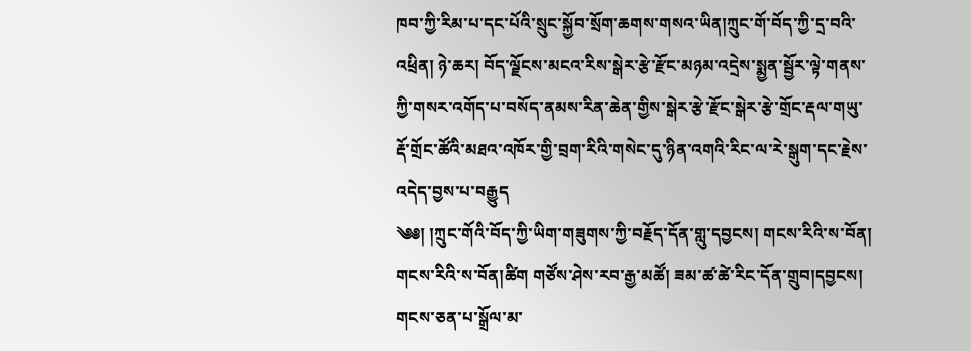ཁབ་ཀྱི་རིམ་པ་དང་པོའི་སྲུང་སྐྱོབ་སྲོག་ཆགས་གསའ་ཡིན།ཀྲུང་གོ་བོད་ཀྱི་དྲ་བའི་འཕྲིན། ཉེ་ཆར། བོད་ལྗོངས་མངའ་རིས་སྒེར་རྩེ་རྫོང་མཉམ་འདྲེས་སྨྱན་སྦྱོར་ལྟེ་གནས་ཀྱི་གསར་འགོད་པ་བསོད་ནམས་རིན་ཆེན་གྱིས་སྒེར་རྩེ་རྫོང་སྒེར་རྩེ་གྲོང་རྡལ་གཡུ་རྡོ་གྲོང་ཚོའི་མཐའ་འཁོར་གྱི་བྲག་རིའི་གསེང་དུ་ཉིན་འགའི་རིང་ལ་རེ་སྒུག་དང་རྗེས་འདེད་བྱས་པ་བརྒྱུད
༄༅། །ཀྲུང་གོའི་བོད་ཀྱི་ཡིག་གཟུགས་ཀྱི་བརྗོད་དོན་གླུ་དབྱངས། གངས་རིའི་ས་བོན།
གངས་རིའི་ས་བོན།ཚིག གཙོས་ཤེས་རབ་རྒྱ་མཚོ། ཟམ་ཚ་ཚེ་རིང་དོན་གྲུབ།དབྱངས། གངས་ཅན་པ་སྒྲོལ་མ་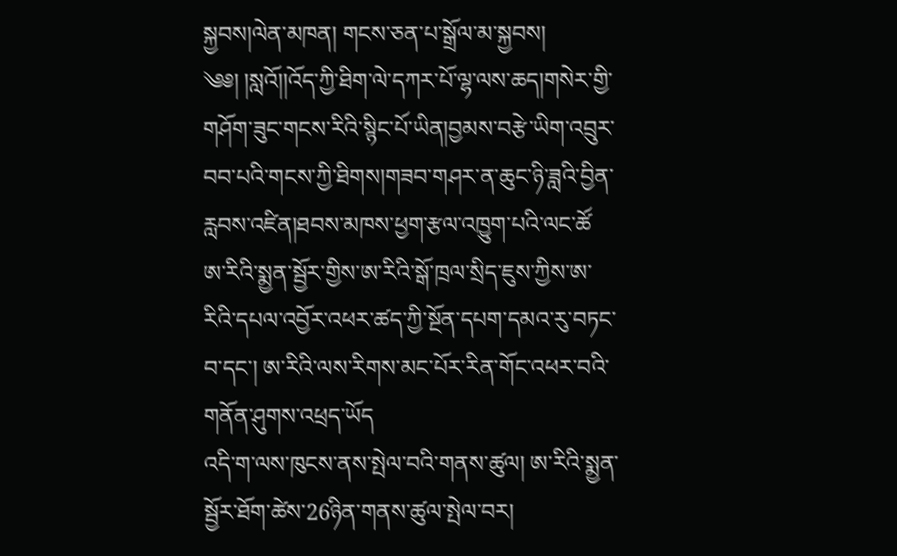སྐྱབས།ལེན་མཁན། གངས་ཅན་པ་སྒྲོལ་མ་སྐྱབས། ༄༅། །སླའོ།།འོད་ཀྱི་ཐིག་ལེ་དཀར་པོ་ལྷ་ལས་ཆད།གསེར་གྱི་གཤོག་ཟུང་གངས་རིའི་སྙིང་པོ་ཡིན།བྱམས་བརྩེ་ཡིག་འབྲུར་བབ་པའི་གངས་ཀྱི་ཐིགས།གཟབ་གཤར་ན་ཆུང་ཉི་ཟླའི་བྱིན་རླབས་འཛིན།ཐབས་མཁས་ཕྱག་རྩལ་འཁྱུག་པའི་ལང་ཚོ
ཨ་རིའི་སྨྱན་སྦྱོར་གྱིས་ཨ་རིའི་སྒོ་ཁྲལ་སྲིད་ཇུས་ཀྱིས་ཨ་རིའི་དཔལ་འབྱོར་འཕར་ཚད་ཀྱི་སྔོན་དཔག་དམའ་རུ་བཏང་བ་དང་། ཨ་རིའི་ལས་རིགས་མང་པོར་རིན་གོང་འཕར་བའི་གནོན་ཤུགས་འཕྲད་ཡོད
འདི་ག་ལས་ཁུངས་ནས་སྤེལ་བའི་གནས་ཚུལ། ཨ་རིའི་སྨྱན་སྦྱོར་ཐོག་ཚེས་26ཉིན་གནས་ཚུལ་སྤེལ་བར།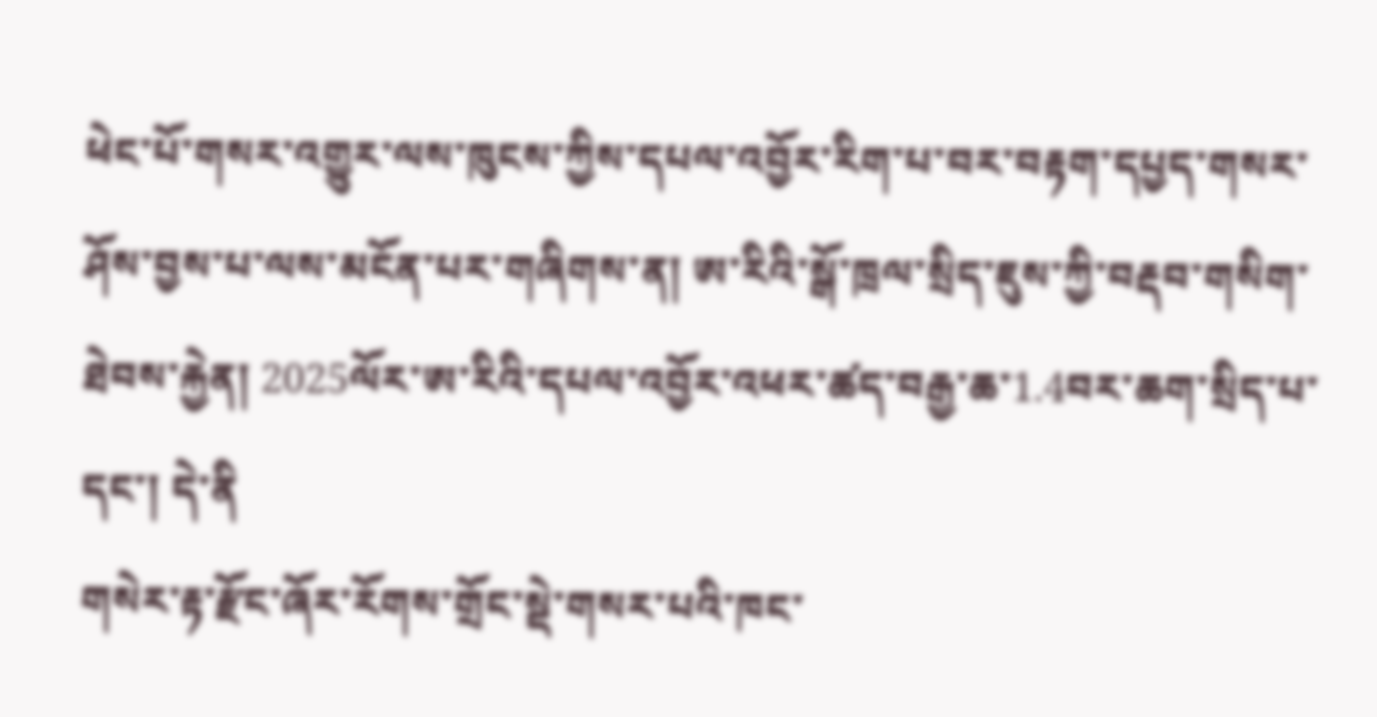ཕེང་པོ་གསར་འགྱུར་ལས་ཁུངས་ཀྱིས་དཔལ་འབྱོར་རིག་པ་བར་བརྟག་དཔྱད་གསར་ཤོས་བྱས་པ་ལས་མངོན་པར་གཞིགས་ན། ཨ་རིའི་སྒོ་ཁྲལ་སྲིད་ཇུས་ཀྱི་བརྡབ་གསིག་ཐེབས་རྐྱེན། 2025ལོར་ཨ་རིའི་དཔལ་འབྱོར་འཕར་ཚད་བརྒྱ་ཆ་1.4བར་ཆག་སྲིད་པ་དང་། དེ་ནི
གསེར་རྟ་རྫོང་ཞོར་རོགས་གྲོང་སྡེ་གསར་པའི་ཁང་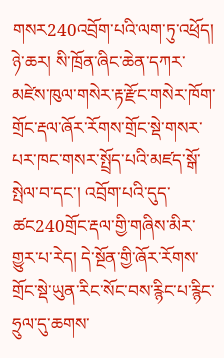གསར240འབྲོག་པའི་ལག་ཏུ་འཕྲོད།
ཉེ་ཆར། སི་ཁྲོན་ཞིང་ཆེན་དཀར་མཛེས་ཁུལ་གསེར་རྟ་རྫོང་གསེར་ཁོག་གྲོང་རྡལ་ཞོར་རོགས་གྲོང་སྡེ་གསར་པར་ཁང་གསར་སྤྲོད་པའི་མཛད་སྒོ་སྤེལ་བ་དང་། འབྲོག་པའི་དུད་ཚང240གྲོང་རྡལ་གྱི་གཞིས་མིར་གྱུར་པ་རེད། དེ་སྔོན་གྱི་ཞོར་རོགས་གྲོང་སྡེ་ཡུན་རིང་སོང་བས་རྙིང་པ་རྙིང་ཧྲུལ་དུ་ཆགས་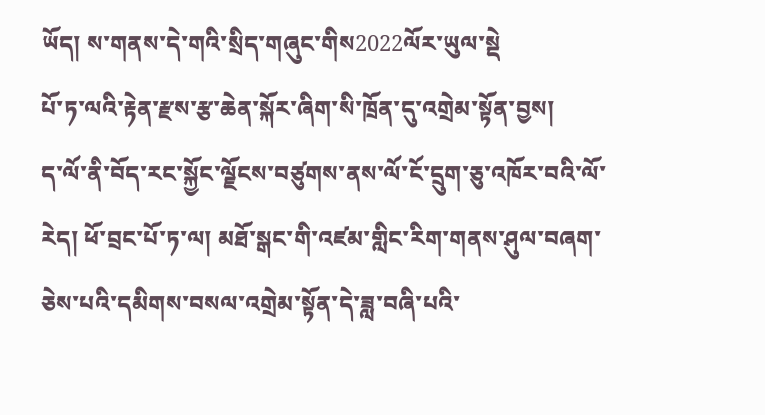ཡོད། ས་གནས་དེ་གའི་སྲིད་གཞུང་གིས2022ལོར་ཡུལ་སྡེ
པོ་ཏ་ལའི་རྟེན་རྫས་རྩ་ཆེན་སྐོར་ཞིག་སི་ཁྲོན་དུ་འགྲེམ་སྟོན་བྱས།
ད་ལོ་ནི་བོད་རང་སྐྱོང་ལྗོངས་བཙུགས་ནས་ལོ་ངོ་དྲུག་ཅུ་འཁོར་བའི་ལོ་རེད། ཕོ་བྲང་པོ་ཏ་ལ། མཐོ་སྒང་གི་འཛམ་གླིང་རིག་གནས་ཤུལ་བཞག་ཅེས་པའི་དམིགས་བསལ་འགྲེམ་སྟོན་དེ་ཟླ་བཞི་པའི་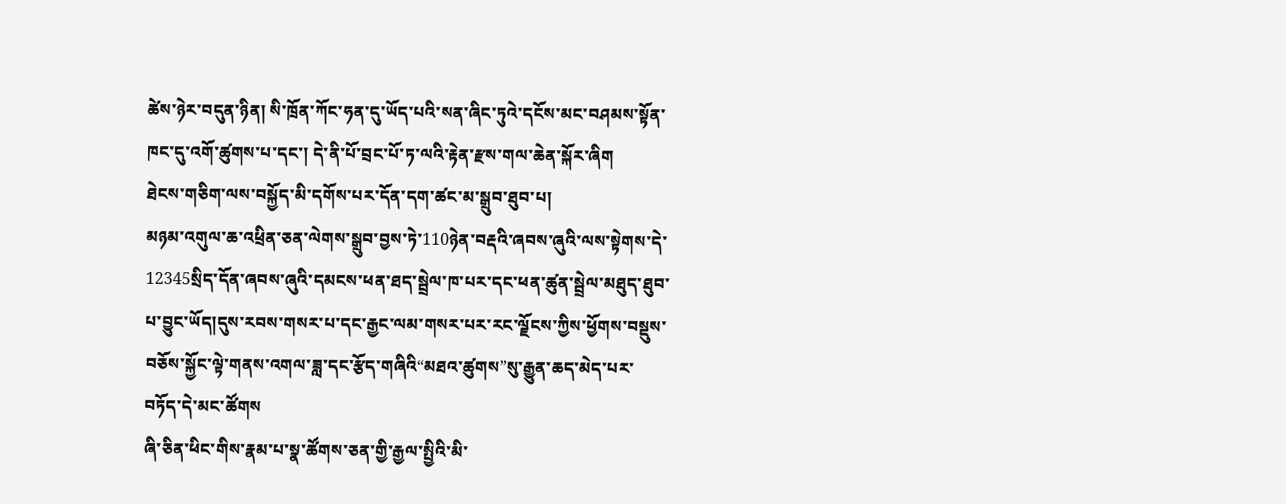ཚེས་ཉེར་བདུན་ཉིན། སི་ཁྲོན་ཀོང་ཧན་དུ་ཡོད་པའི་སན་ཞིང་ཏུའེ་དངོས་མང་བཤམས་སྟོན་ཁང་དུ་འགོ་ཚུགས་པ་དང་། དེ་ནི་པོ་བྲང་པོ་ཏ་ལའི་རྟེན་རྫས་གལ་ཆེན་སྐོར་ཞིག
ཐེངས་གཅིག་ལས་བསྐྱོད་མི་དགོས་པར་དོན་དག་ཚང་མ་སྒྲུབ་ཐུབ་པ།
མཉམ་འགུལ་ཆ་འཕྲིན་ཅན་ལེགས་སྒྲུབ་བྱས་ཏེ་110ཉེན་བརྡའི་ཞབས་ཞུའི་ལས་སྟེགས་དེ་12345སྲིད་དོན་ཞབས་ཞུའི་དམངས་ཕན་ཐད་སྦྲེལ་ཁ་པར་དང་ཕན་ཚུན་སྦྲེལ་མཐུད་ཐུབ་པ་བྱུང་ཡོད།དུས་རབས་གསར་པ་དང་རྒྱང་ལམ་གསར་པར་རང་ལྗོངས་ཀྱིས་ཕྱོགས་བསྡུས་བཅོས་སྐྱོང་ལྟེ་གནས་འགལ་ཟླ་དང་རྩོད་གཞིའི“མཐའ་ཚུགས”སུ་རྒྱུན་ཆད་མེད་པར་བཏོད་དེ་མང་ཚོགས
ཞི་ཅིན་ཕིང་གིས་རྣམ་པ་སྣ་ཚོགས་ཅན་གྱི་རྒྱལ་སྤྱིའི་མི་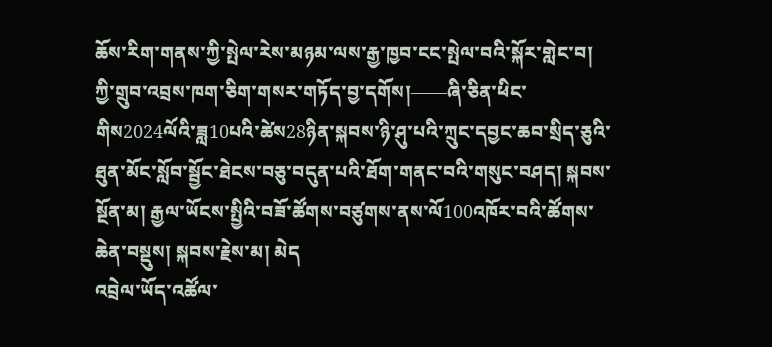ཆོས་རིག་གནས་ཀྱི་སྤེལ་རེས་མཉམ་ལས་རྒྱ་ཁྱབ་ངང་སྤེལ་བའི་སྐོར་གླེང་བ།
ཀྱི་གྲུབ་འབྲས་ཁག་ཅིག་གསར་གཏོད་བྱ་དགོས།——ཞི་ཅིན་ཕིང་གིས2024ལོའི་ཟླ10པའི་ཚེས28ཉིན་སྐབས་ཉི་ཤུ་པའི་ཀྲུང་དབྱང་ཆབ་སྲིད་ཅུའི་ཐུན་མོང་སློབ་སྦྱོང་ཐེངས་བཅུ་བདུན་པའི་ཐོག་གནང་བའི་གསུང་བཤད། སྐབས་སྔོན་མ། རྒྱལ་ཡོངས་སྤྱིའི་བཟོ་ཚོགས་བཙུགས་ནས་ལོ100འཁོར་བའི་ཚོགས་ཆེན་བསྡུས། སྐབས་རྗེས་མ། མེད
འབྲེལ་ཡོད་འཚོལ་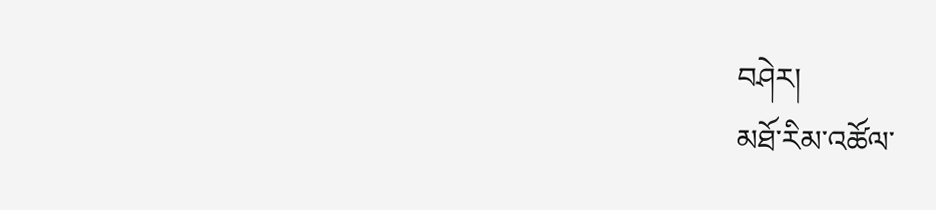བཤེར།
མཐོ་རིམ་འཚོལ་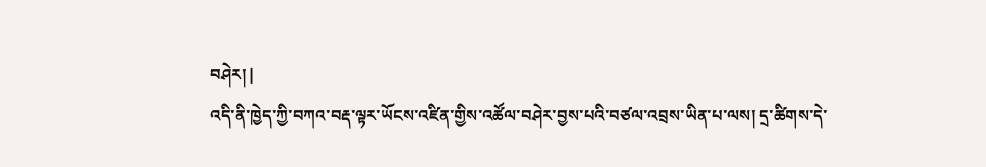བཤེར། |
འདི་ནི་ཁྱེད་ཀྱི་བཀའ་བརྡ་ལྟར་ཡོངས་འཛིན་གྱིས་འཚོལ་བཤེར་བྱས་པའི་བཙལ་འབྲས་ཡིན་པ་ལས། དྲ་ཚིགས་དེ་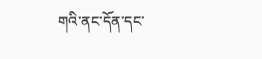གའི་ནང་དོན་དང་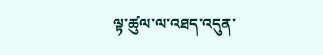ལྟ་ཚུལ་ལ་འཐད་འདུན་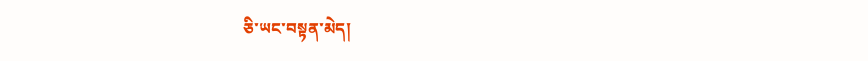ཅི་ཡང་བསྟན་མེད།